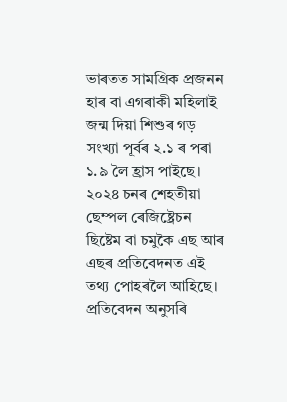ভাৰতত সামগ্ৰিক প্ৰজনন হাৰ বা এগৰাকী মহিলাই জন্ম দিয়া শিশুৰ গড় সংখ্যা পূৰ্বৰ ২.১ ৰ পৰা ১.৯ লৈ হ্ৰাস পাইছে। ২০২৪ চনৰ শেহতীয়া ছেম্পল ৰেজিষ্ট্ৰেচন ছিষ্টেম বা চমুকৈ এছ আৰ এছৰ প্ৰতিবেদনত এই তথ্য পোহৰলৈ আহিছে। প্ৰতিবেদন অনুসৰি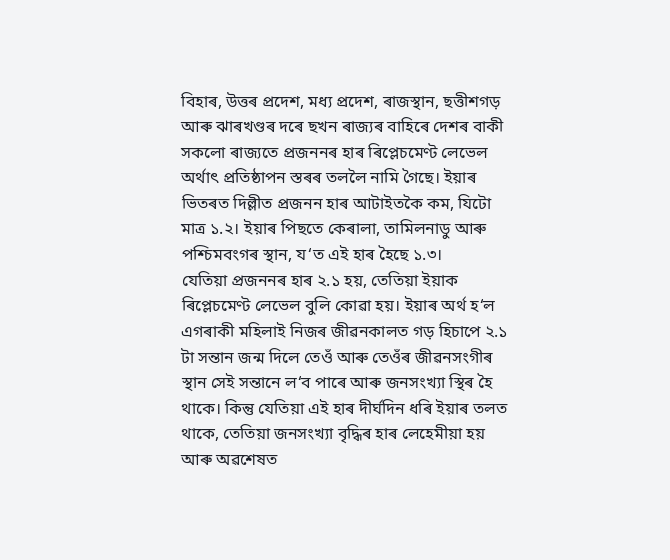বিহাৰ, উত্তৰ প্ৰদেশ, মধ্য প্ৰদেশ, ৰাজস্থান, ছত্তীশগড় আৰু ঝাৰখণ্ডৰ দৰে ছখন ৰাজ্যৰ বাহিৰে দেশৰ বাকী সকলো ৰাজ্যতে প্ৰজননৰ হাৰ ৰিপ্লেচমেণ্ট লেভেল অৰ্থাৎ প্ৰতিষ্ঠাপন স্তৰৰ তললৈ নামি গৈছে। ইয়াৰ ভিতৰত দিল্লীত প্ৰজনন হাৰ আটাইতকৈ কম, যিটো মাত্ৰ ১.২। ইয়াৰ পিছতে কেৰালা, তামিলনাডু আৰু পশ্চিমবংগৰ স্থান, য‘ত এই হাৰ হৈছে ১.৩।
যেতিয়া প্ৰজননৰ হাৰ ২.১ হয়, তেতিয়া ইয়াক ৰিপ্লেচমেণ্ট লেভেল বুলি কোৱা হয়। ইয়াৰ অৰ্থ হ‘ল এগৰাকী মহিলাই নিজৰ জীৱনকালত গড় হিচাপে ২.১ টা সন্তান জন্ম দিলে তেওঁ আৰু তেওঁৰ জীৱনসংগীৰ স্থান সেই সন্তানে ল‘ব পাৰে আৰু জনসংখ্যা স্থিৰ হৈ থাকে। কিন্তু যেতিয়া এই হাৰ দীৰ্ঘদিন ধৰি ইয়াৰ তলত থাকে, তেতিয়া জনসংখ্যা বৃদ্ধিৰ হাৰ লেহেমীয়া হয় আৰু অৱশেষত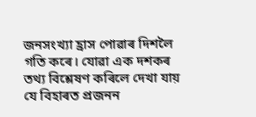জনসংখ্যা হ্ৰাস পোৱাৰ দিশলৈ গতি কৰে। যোৱা এক দশকৰ তথ্য বিশ্লেষণ কৰিলে দেখা যায় যে বিহাৰত প্ৰজনন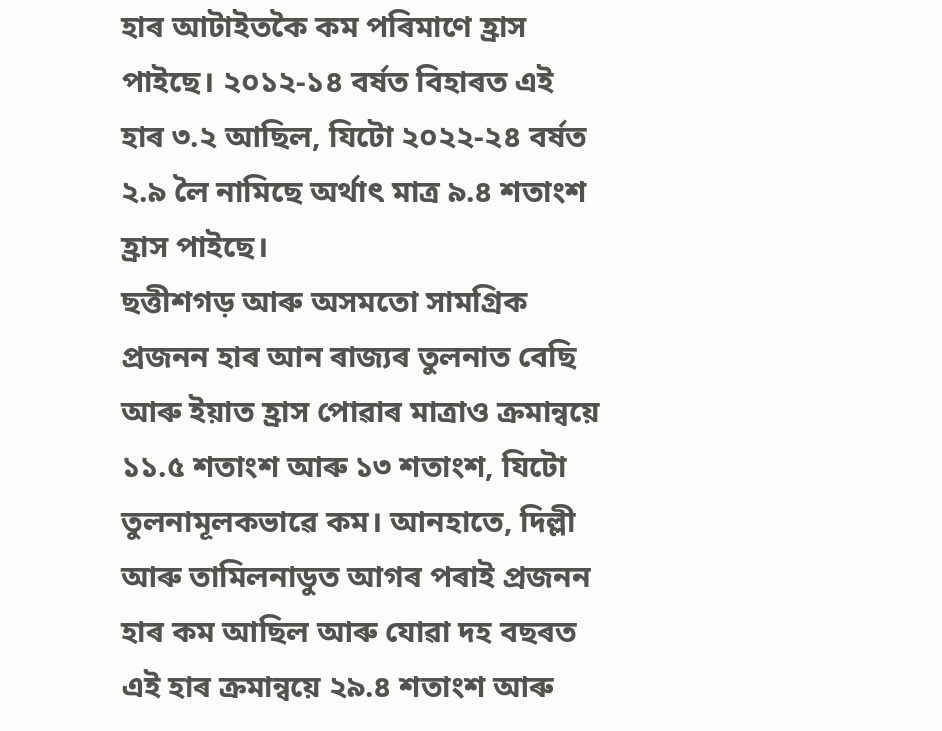হাৰ আটাইতকৈ কম পৰিমাণে হ্ৰাস পাইছে। ২০১২-১৪ বৰ্ষত বিহাৰত এই হাৰ ৩.২ আছিল, যিটো ২০২২-২৪ বৰ্ষত ২.৯ লৈ নামিছে অৰ্থাৎ মাত্ৰ ৯.৪ শতাংশ হ্ৰাস পাইছে।
ছত্তীশগড় আৰু অসমতো সামগ্ৰিক প্ৰজনন হাৰ আন ৰাজ্যৰ তুলনাত বেছি আৰু ইয়াত হ্ৰাস পোৱাৰ মাত্ৰাও ক্ৰমান্বয়ে ১১.৫ শতাংশ আৰু ১৩ শতাংশ, যিটো তুলনামূলকভাৱে কম। আনহাতে, দিল্লী আৰু তামিলনাডুত আগৰ পৰাই প্ৰজনন হাৰ কম আছিল আৰু যোৱা দহ বছৰত এই হাৰ ক্ৰমান্বয়ে ২৯.৪ শতাংশ আৰু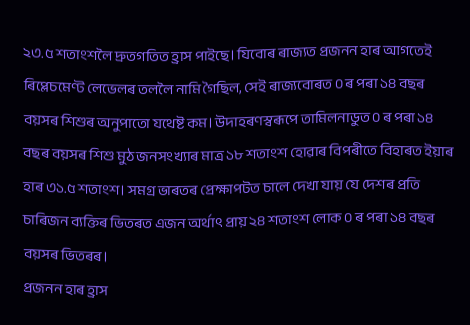২৩.৫ শতাংশলৈ দ্ৰুতগতিত হ্ৰাস পাইছে। যিবোৰ ৰাজ্যত প্ৰজনন হাৰ আগতেই ৰিপ্লেচমেণ্ট লেভেলৰ তললৈ নামি গৈছিল, সেই ৰাজ্যবোৰত ০ ৰ পৰা ১৪ বছৰ বয়সৰ শিশুৰ অনুপাতো যথেষ্ট কম। উদাহৰণস্বৰূপে তামিলনাডুত ০ ৰ পৰা ১৪ বছৰ বয়সৰ শিশু মুঠ জনসংখ্যাৰ মাত্ৰ ১৮ শতাংশ হোৱাৰ বিপৰীতে বিহাৰত ইয়াৰ হাৰ ৩১.৫ শতাংশ। সমগ্ৰ ভাৰতৰ প্ৰেক্ষাপটত চালে দেখা যায় যে দেশৰ প্ৰতি চাৰিজন ব্যক্তিৰ ভিতৰত এজন অৰ্থাৎ প্ৰায় ২৪ শতাংশ লোক ০ ৰ পৰা ১৪ বছৰ বয়সৰ ভিতৰৰ।
প্ৰজনন হাৰ হ্ৰাস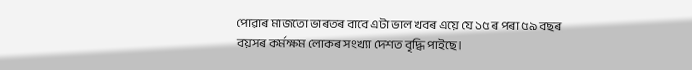পোৱাৰ মাজতো ভাৰতৰ বাবে এটা ভাল খবৰ এয়ে যে ১৫ ৰ পৰা ৫৯ বছৰ বয়সৰ কৰ্মক্ষম লোকৰ সংখ্যা দেশত বৃদ্ধি পাইছে।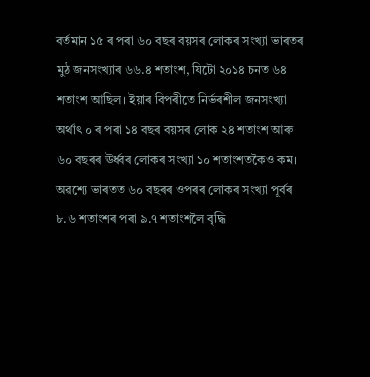বৰ্তমান ১৫ ৰ পৰা ৬০ বছৰ বয়সৰ লোকৰ সংখ্যা ভাৰতৰ মুঠ জনসংখ্যাৰ ৬৬.৪ শতাংশ, যিটো ২০১৪ চনত ৬৪ শতাংশ আছিল। ইয়াৰ বিপৰীতে নিৰ্ভৰশীল জনসংখ্যা অৰ্থাৎ ০ ৰ পৰা ১৪ বছৰ বয়সৰ লোক ২৪ শতাংশ আৰু ৬০ বছৰৰ ঊৰ্ধ্বৰ লোকৰ সংখ্যা ১০ শতাংশতকৈও কম। অৱশ্যে ভাৰতত ৬০ বছৰৰ ওপৰৰ লোকৰ সংখ্যা পূৰ্বৰ ৮.৬ শতাংশৰ পৰা ৯.৭ শতাংশলৈ বৃদ্ধি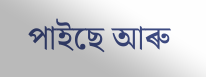পাইছে আৰু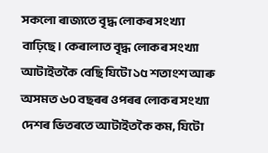সকলো ৰাজ্যতে বৃদ্ধ লোকৰ সংখ্যা বাঢ়িছে। কেৰালাত বৃদ্ধ লোকৰ সংখ্যা আটাইতকৈ বেছি যিটো ১৫ শতাংশ আৰু অসমত ৬০ বছৰৰ ওপৰৰ লোকৰ সংখ্যা দেশৰ ভিতৰতে আটাইতকৈ কম, যিটো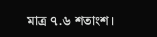মাত্ৰ ৭.৬ শতাংশ।